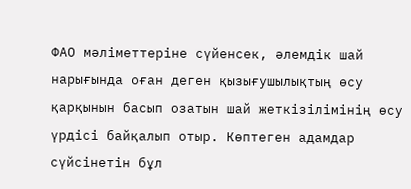ФАО мәліметтеріне сүйенсек, әлемдік шай нарығында оған деген қызығушылықтың өсу қарқынын басып озатын шай жеткізілімінің өсу үрдісі байқалып отыр. Көптеген адамдар сүйсінетін бұл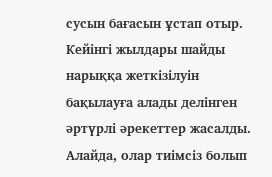сусын бағасын ұстап отыр.
Кейінгі жылдары шайды нарыққа жеткізілуін бақылауға алады делінген әртүрлі әрекеттер жасалды. Алайда, олар тиімсіз болып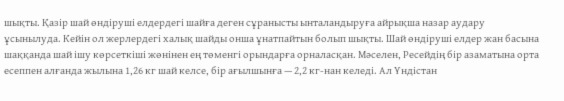шықты. Қазір шай өндіруші елдердегі шайға деген сұранысты ынталандыруға айрықша назар аудару ұсынылуда. Кейін ол жерлердегі халық шайды онша ұнатпайтын болып шықты. Шай өндіруші елдер жан басына шаққанда шай ішу көрсеткіші жөнінен ең төменгі орындарға орналасқан. Мәселен, Ресейдің бір азаматына орта есеппен алғанда жылына 1,26 кг шай келсе, бір ағылшынға — 2,2 кг-нан келеді. Ал Үндістан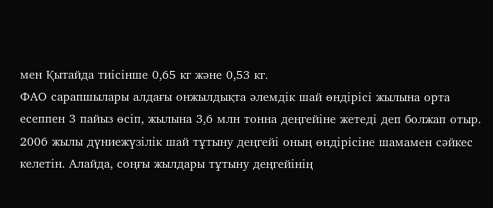мен Қытайда тиісінше 0,65 кг және 0,53 кг.
ФАО сарапшылары алдағы онжылдықта әлемдік шай өндірісі жылына орта есеппен 3 пайыз өсіп, жылына 3,6 млн тонна деңгейіне жетеді деп болжап отыр.
2006 жылы дүниежүзілік шай тұтыну деңгейі оның өндірісіне шамамен сәйкес келетін. Алайда, соңғы жылдары тұтыну деңгейінің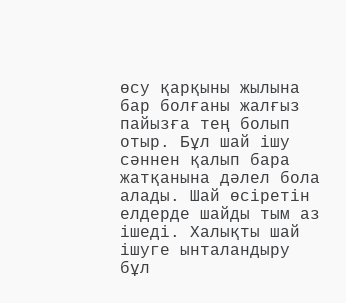өсу қарқыны жылына бар болғаны жалғыз пайызға тең болып отыр. Бұл шай ішу сәннен қалып бара жатқанына дәлел бола алады. Шай өсіретін елдерде шайды тым аз ішеді. Халықты шай ішуге ынталандыру бұл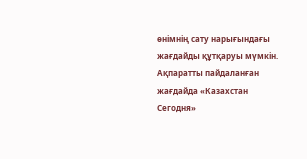өнімнің сату нарығындағы жағдайды құтқаруы мүмкін.
Ақпаратты пайдаланған жағдайда «Казахстан Сегодня»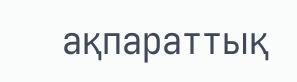ақпараттық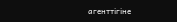агенттігіне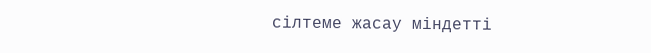сілтеме жасау міндетті